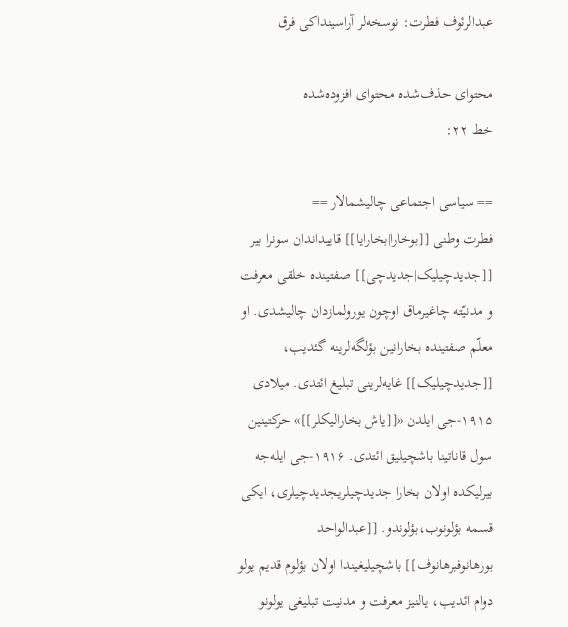عبدالرئوف فطرت: نوسخه‌لر آراسینداکی فرق

محتوای حذف‌شده محتوای افزوده‌شده
خط ۲۲:

== سیاسی اجتماعی چالیشمالار ==
فطرت وطنی [[بوخارا|بخارایا]] قاییداندان سونرا بیر [[جدیدچیلیک|جدیدچی]] صفتینده خلقی معرفت و مدنیّته چاغیرماق اوچون یورولمازدان چالیشدی. او معلّم صفتینده بخارانین بؤلگه‌لرینه گئدیب، [[جدیدچیلیک]] غایه‌لرینی تبلیغ ائتدی. میلادی ۱۹۱۵-جی ایلدن «[[یاش بخارالیکلر]]» حرکتینین سول قاناتینا باشچیلیق ائتدی. ۱۹۱۶-جی ایله‌جه بیرلیکده اولان بخارا جدیدچیلریجدیدچیلری، ایکی قسمه بؤلونوب،بؤلوندو. [[عبدالواحد بورهانوفبرهانوف]] باشچیلیغیندا اولان بؤلوم قدیم یولو دوام ائدیب، یالنیز معرفت و مدنیت تبلیغی یولونو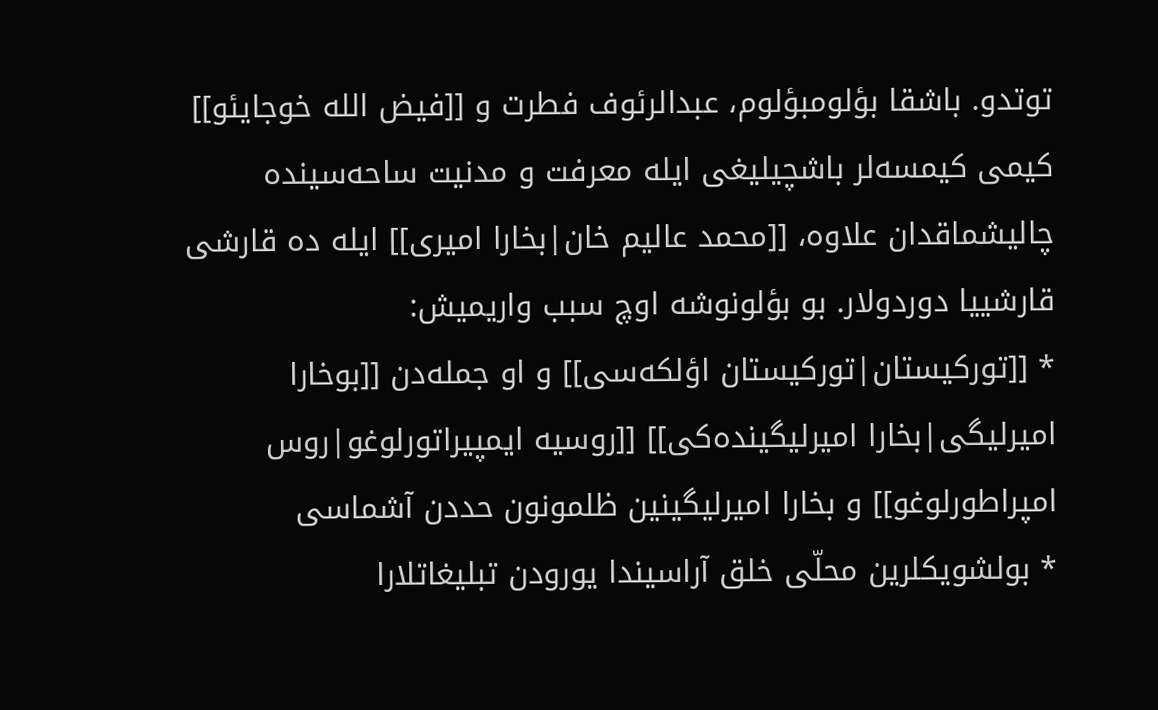توتدو. باشقا بؤلومبؤلوم، عبدالرئوف فطرت و [[فیض الله خوجایئو]] کیمی کیمسه‌لر باشچیلیغی ایله معرفت و مدنیت ساحه‌سینده چالیشماقدان علاوه، [[محمد عالیم خان|بخارا امیری]] ایله ده قارشی قارشییا دوردولار. بو بؤلونوشه اوچ سبب واریمیش:
* [[تورکیستان|تورکیستان اؤلکه‌سی]] و او جمله‌دن [[بوخارا امیرلیگی|بخارا امیرلیگینده‌کی]] [[روسیه ایمپیراتورلوغو|روس امپراطورلوغو]] و بخارا امیرلیگینین ظلمونون حددن آشماسی
* بولشویکلرین محلّی خلق آراسیندا یورودن تبلیغاتلارا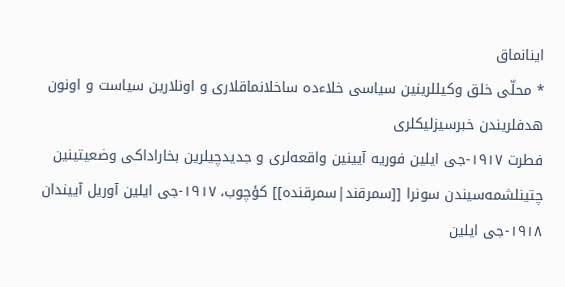اینانماق
* محلّی خلق وکیللرینین سیاسی خلاءده ساخلانماقلاری و اونلارین سیاست و اونون هدفلریندن خبرسیزلیکلری
فطرت ۱۹۱۷-جی ایلین فوریه آیینین واقعه‌لری و جدیدچیلرین بخاراداکی وضعیتینین چتینلشمه‌سیندن سونرا [[سمرقند|سمرقنده]] کؤچوب، ۱۹۱۷-جی ایلین آوریل آییندان ۱۹۱۸-جی ایلین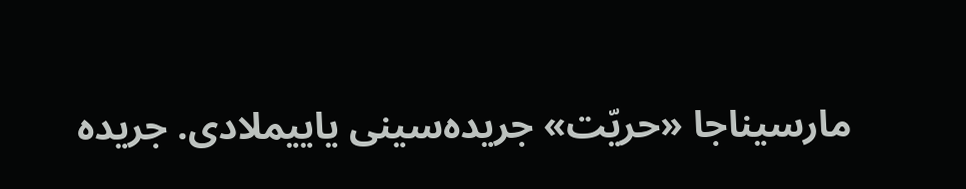مارسیناجا «حریّت» جریده‌سینی یاییملادی. جریده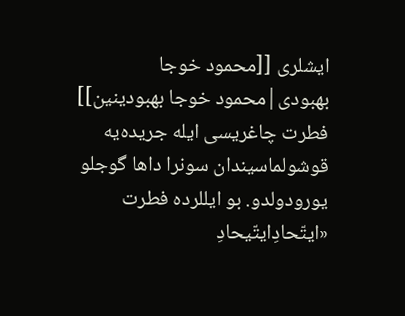ایشلری [[محمود خوجا بهبودی|محمود خوجا بهبودینین]] فطرت چاغریسی ایله جریده‌یه قوشولماسیندان سونرا داها گوجلو یورودولدو. بو ایللرده فطرت «ایتّحادِایتّیحادِ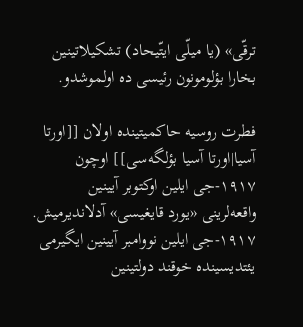ترقّی» (یا میلّی ایتّیحاد) تشکیلاتینین بخارا بؤلومونون رئیسی ده اولموشدو.

فطرت روسیه حاکمیتینده اولان [[اورتا آسیا|اورتا آسیا بؤلگه‌سی]] اوچون ۱۹۱۷-جی ایلین اوکتوبر آیینین واقعه‌لرینی «یورد قایغیسی» آدلاندیرمیش. ۱۹۱۷-جی ایلین نووامبر آیینین ایگیرمی یئتدیسینده خوقند دولتینین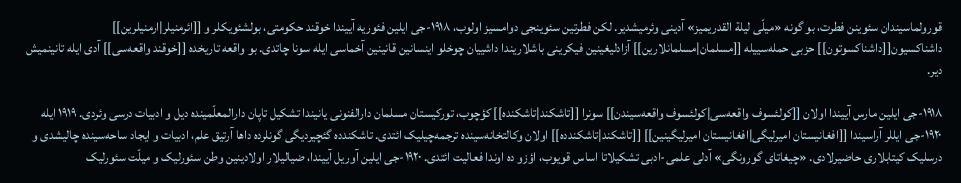قورولماسیندان سئوینن فطرت، بو گونه «میلّی لیلة القدریمیز» آدینی وئرمیشدیر. لکن فطرتین سئوینجی دوامسیز اولوب، ۱۹۱۸-جی ایلین فئوریه آییندا خوقند حکومتی، بولشئویکلر و [[ائرمنیلر|ارمنیلرین]] داشناکسیون[[داشناکسوتون]] حزبی حمله‌سییله [[مسلمان|مسلمانلارین]] آزادلیغینین فیکرینی باشلاریندا داشییان چوخلو اینسانین قانینین آخماسی ایله سونا چاتدی. بو واقعه تاریخده [[خوقند واقعه‌سی]] آدی ایله تانینمیش دیر.

۱۹۱۸-جی ایلین مارس آییندا اولان [[کولئسوف واقعه‌سی|کولئسوف واقعه‌سیندن]] سونرا [[تاشکند|تاشکنده]] کؤچوب، تورکیستان مسلمان دارالفنونی یانیندا تشکیل تاپان دارالمعلّمینده دیل و ادبیات درسی وئردی. ۱۹۱۹ ایله ۱۹۲۰-جی ایللر آراسیندا [[افغانیستان امیرلیگی|افغانیستان امیرلیگینین]] [[تاشکند|تاشکندده]] اولان وکالتخانه‌سینده ترجمه‌چیلیک ائتدی. تاشکندده گئچیردیگی گونلرده داها آرتیق علم، ادبیات و ایجاد ساحه‌سینده چالیشدی و درسلیک کیتابلاری حاضیرلادی. «چیغاتای گورونگی» آدلی علمی-ادبی تشکیلاتا اساس قویوب، اؤزو ده اوندا فعالیت ائتدی. ۱۹۲۰-جی ایلین آوریل آییندا، ضیالیلار اولادینین وطن سئورلیک و میلّت سئورلیک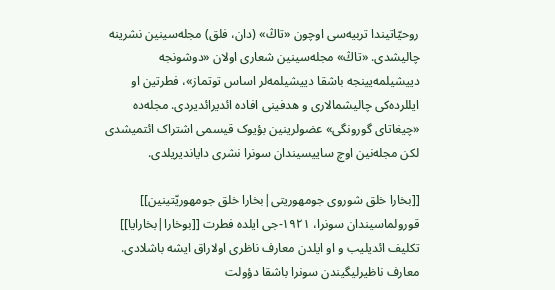روحیّاتیندا تربیه‌سی اوچون «تاڭ» (دان، فلق) مجله‌سینین نشرینه چالیشدی. «تاڭ» مجله‌سینین شعاری اولان «دوشونجه دییشیلمه‌یینجه باشقا دییشیلمه‌لر اساس توتماز»، فطرتین او ایللرده‌کی چالیشمالاری و هدفینی افاده ائدیرائدیردی. مجله‌ده «چیغاتای گورونگی» عضولرینین بؤیوک قیسمی اشتراک ائتمیشدی لکن مجله‌نین اوچ ساییسیندان سونرا نشری دایاندیریلدی.

[[بخارا خلق شوروی جومهوریتی|بخارا خلق جومهوریّتینین]] قورولماسیندان سونرا، ۱۹۲۱-جی ایلده فطرت [[بوخارا|بخارایا]] تکلیف ائدیلیب و او ایلدن معارف ناظری اولاراق ایشه باشلادی. معارف ناظیرلیگیندن سونرا باشقا دؤولت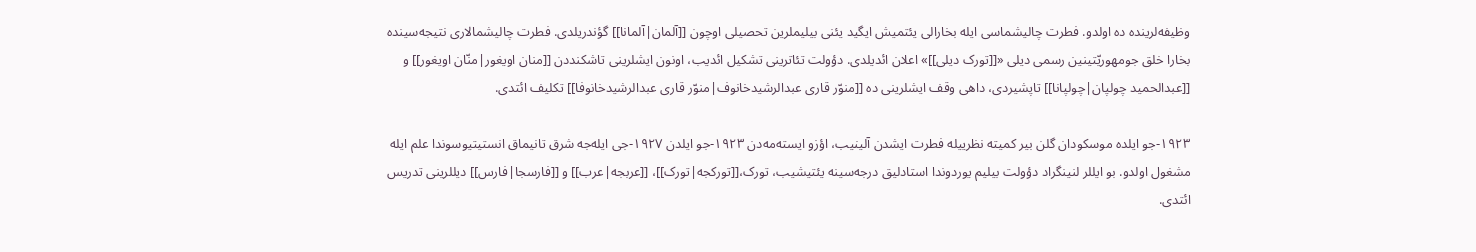وظیفه‌لرینده ده اولدو. فطرت چالیشماسی ایله بخارالی یئتمیش ایگید یئنی بیلیملرین تحصیلی اوچون [[آلمان|آلمانا]] گؤندریلدی. فطرت چالیشمالاری نتیجه‌سینده بخارا خلق جومهوریّتینین رسمی دیلی «[[تورک دیلی]]» اعلان ائدیلدی. دؤولت تئاترینی تشکیل ائدیب، اونون ایشلرینی تاشکنددن [[منان اویغور|منّان اویغور]] و [[عبدالحمید چولپان|چولپانا]] تاپشیردی، داهی وقف ایشلرینی ده [[منوّر قاری عبدالرشیدخانوف|منوّر قاری عبدالرشیدخانوفا]] تکلیف ائتدی.

۱۹۲۳-جو ایلده موسکودان گلن بیر کمیته نظرییله فطرت ایشدن آلینیب، اؤزو ایسته‌مه‌دن ۱۹۲۳-جو ایلدن ۱۹۲۷-جی ایله‌جه شرق تانیماق انستیتیوسوندا علم ایله مشغول اولدو. بو ایللر لنینگراد دؤولت بیلیم یوردوندا استادلیق درجه‌سینه یئتیشیب، تورک،[[تورکجه|تورک]]، [[عربجه|عرب]] و [[فارسجا|فارس]] دیللرینی تدریس ائتدی.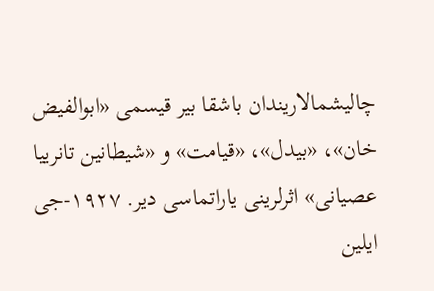چالیشمالاریندان باشقا بیر قیسمی «ابوالفیض خان»، «بیدل»، «قیامت» و «شیطانین تانرییا عصیانی» اثرلرینی یاراتماسی دیر. ۱۹۲۷-جی ایلین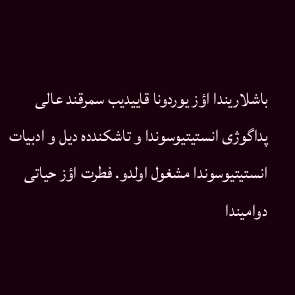باشلاریندا اؤز یوردونا قاییدیب سمرقند عالی پداگوژی انستیتیوسوندا و تاشکندده دیل و ادبیات انستیتیوسوندا مشغول اولدو. فطرت اؤز حیاتی دوامیندا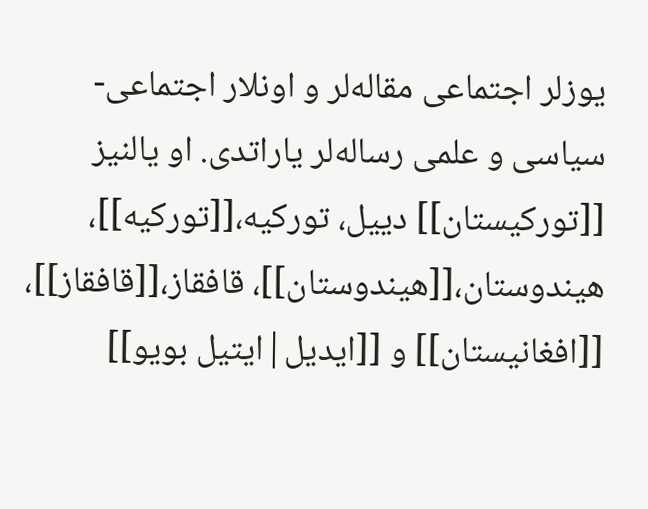یوزلر اجتماعی مقاله‌لر و اونلار اجتماعی-سیاسی و علمی رساله‌لر یاراتدی. او یالنیز [[تورکیستان]] دییل، تورکیه،[[تورکیه]]، هیندوستان،[[هیندوستان]]، قافقاز،[[قافقاز]]، [[افغانیستان]] و [[ایدیل|ایتیل بویو]]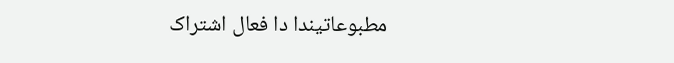مطبوعاتیندا دا فعال اشتراک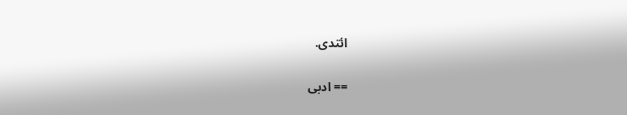ائتدی.

== ادبی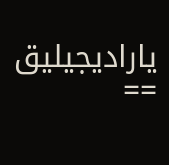یارادیجیلیق ==